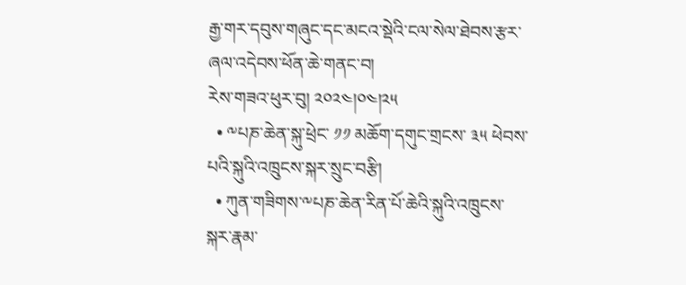རྒྱ་གར་དབུས་གཞུང་དང་མངའ་སྡེའི་ངལ་སེལ་ཐེབས་རྩར་ཞལ་འདེབས་ཕོན་ཆེ་གནང་བ།
རེས་གཟའ་ཕུར་བུ། ༢༠༢༤།༠༤།༢༥
  • ༸པཎ་ཆེན་སྐུ་ཕྲེང་ ༡༡ མཆོག་དགུང་གྲངས་ ༣༥ ཕེབས་པའི་སྐུའི་འཁྲུངས་སྐར་སྲུང་བརྩི།
  • ཀུན་གཟིགས་༸པཎ་ཆེན་རིན་པོ་ཆེའི་སྐུའི་འཁྲུངས་སྐར་རྣམ་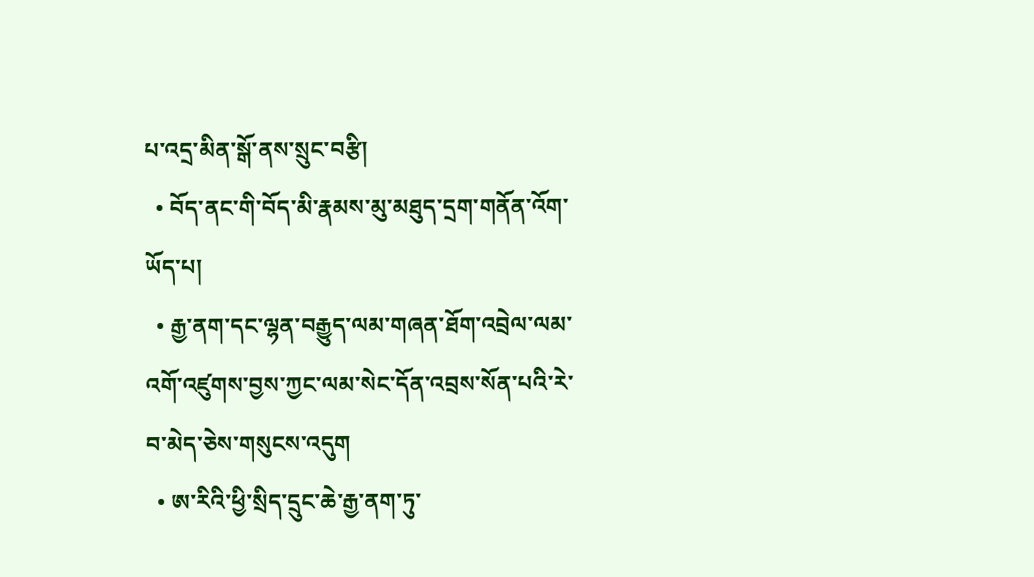པ་འདྲ་མིན་སྒོ་ནས་སྲུང་བརྩི།
  • བོད་ནང་གི་བོད་མི་རྣམས་མུ་མཐུད་དྲག་གནོན་འོག་ཡོད་པ།
  • རྒྱ་ནག་དང་ལྷན་བརྒྱུད་ལམ་གཞན་ཐོག་འབྲེལ་ལམ་འགོ་འཛུགས་བྱས་ཀྱང་ལམ་སེང་དོན་འབྲས་སོན་པའི་རེ་བ་མེད་ཅེས་གསུངས་འདུག
  • ཨ་རིའི་ཕྱི་སྲིད་དྲུང་ཆེ་རྒྱ་ནག་ཏུ་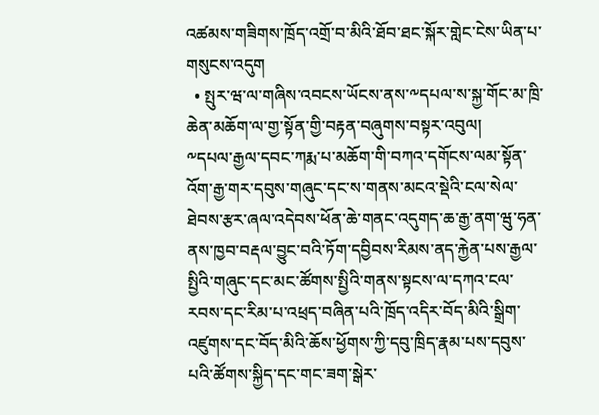འཚམས་གཟིགས་ཁྲོད་འགྲོ་བ་མིའི་ཐོབ་ཐང་སྐོར་གླེང་ངེས་ཡིན་པ་གསུངས་འདུག
  • སྤུར་ཝ་ལ་གཞིས་འབངས་ཡོངས་ནས་༸དཔལ་ས་སྐྱ་གོང་མ་ཁྲི་ཆེན་མཆོག་ལ་གྱ་སྟོན་གྱི་བརྟན་བཞུགས་བསྟར་འབུལ།
༸དཔལ་རྒྱལ་དབང་ཀརྨ་པ་མཆོག་གི་བཀའ་དགོངས་ལམ་སྟོན་འོག་རྒྱ་གར་དབུས་གཞུང་དང་ས་གནས་མངའ་སྡེའི་ངལ་སེལ་ཐེབས་རྩར་ཞལ་འདེབས་ཕོན་ཆེ་གནང་འདུགད་ཆ་རྒྱ་ནག་ཝུ་ཧན་ནས་ཁྱབ་བརྡལ་བྱུང་བའི་ཏོག་དབྱིབས་རིམས་ནད་རྐྱེན་པས་རྒྱལ་སྤྱིའི་གཞུང་དང་མང་ཚོགས་སྤྱིའི་གནས་སྟངས་ལ་དཀའ་ངལ་རབས་དང་རིམ་པ་འཕྲད་བཞིན་པའི་ཁྲོད་འདིར་བོད་མིའི་སྒྲིག་འཛུགས་དང་བོད་མིའི་ཆོས་ཕྱོགས་ཀྱི་དབུ་ཁྲིད་རྣམ་པས་དབུས་པའི་ཚོགས་སྐྱིད་དང་གང་ཟག་སྒེར་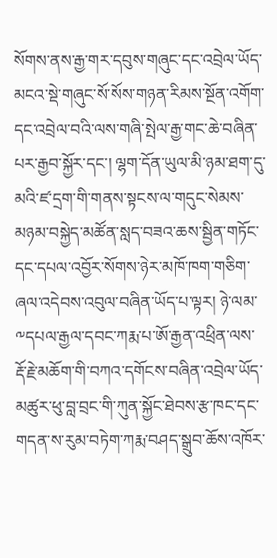སོགས་ནས་རྒྱ་གར་དབུས་གཞུང་དང་འབྲེལ་ཡོད་མངའ་སྡེ་གཞུང་སོ་སོས་གཉན་རིམས་སྔོན་འགོག་དང་འབྲེལ་བའི་ལས་གཞི་སྤེལ་རྒྱ་གང་ཆེ་བཞིན་པར་རྒྱབ་སྐྱོར་དང་། ལྷག་དོན་ཡུལ་མི་ཉམ་ཐག་དུ་མའི་ཛ་དྲག་གི་གནས་སྟངས་ལ་གདུང་སེམས་མཉམ་བསྐྱེད་མཚོན་སླད་བཟའ་ཆས་སྦྱིན་གཏོང་དང་དཔལ་འབྱོར་སོགས་ཉེར་མཁོ་ཁག་གཅིག་ཞལ་འདེབས་འབུལ་བཞིན་ཡོད་པ་ལྟར། ཉེ་ལམ་༸དཔལ་རྒྱལ་དབང་ཀརྨ་པ་ཨོ་རྒྱན་འཕྲིན་ལས་རྡོ་རྗེ་མཆོག་གི་བཀའ་དགོངས་བཞིན་འབྲེལ་ཡོད་ མཚུར་ཕུ་བླ་བྲང་གི་ཀུན་སྐྱོང་ཐེབས་རྩ་ཁང་དང་གདན་ས་རུམ་བཏེག་ཀརྨ་བཤད་སྒྲུབ་ཆོས་འཁོར་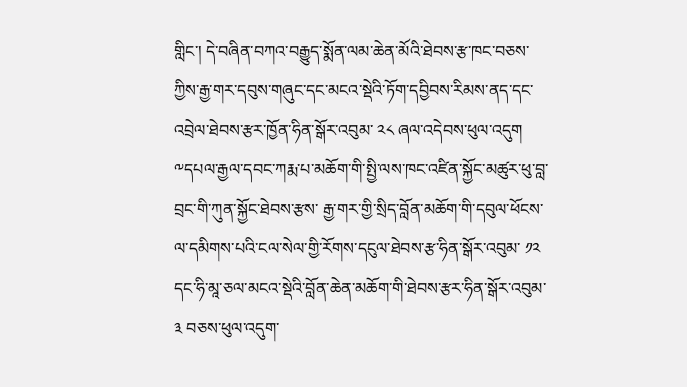གླིང་། དེ་བཞིན་བཀའ་བརྒྱུད་སྨོན་ལམ་ཆེན་མོའི་ཐེབས་རྩ་ཁང་བཅས་ཀྱིས་རྒྱ་གར་དབུས་གཞུང་དང་མངའ་སྡེའི་ཏོག་དབྱིབས་རིམས་ནད་དང་འབྲེལ་ཐེབས་རྩར་ཁྱོན་ཧིན་སྒོར་འབུམ་ ༢༨ ཞལ་འདེབས་ཕུལ་འདུག
༸དཔལ་རྒྱལ་དབང་ཀརྨ་པ་མཆོག་གི་སྤྱི་ལས་ཁང་འཛིན་སྐྱོང་མཚུར་ཕུ་བླ་བྲང་གི་ཀུན་སྐྱོང་ཐེབས་རྩས་ རྒྱ་གར་གྱི་སྲིད་བློན་མཆོག་གི་དབུལ་ཕོངས་ལ་དམིགས་པའི་ངལ་སེལ་གྱི་རོགས་དངུལ་ཐེབས་རྩ་ཧིན་སྒོར་འབུམ་ ༡༢ དང་ཧི་མཱ་ཅལ་མངའ་སྡེའི་བློན་ཆེན་མཆོག་གི་ཐེབས་རྩར་ཧིན་སྒོར་འབུམ་ ༣ བཅས་ཕུལ་འདུག་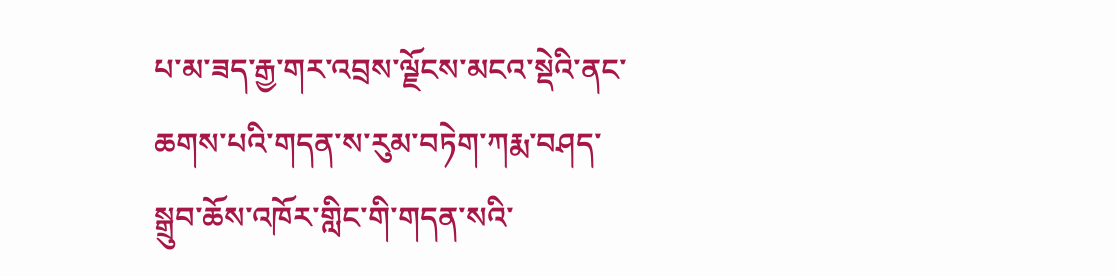པ་མ་ཟད་རྒྱ་གར་འབྲས་ལྗོངས་མངའ་སྡེའི་ནང་ཆགས་པའི་གདན་ས་རུམ་བཏེག་ཀརྨ་བཤད་སྒྲུབ་ཆོས་འཁོར་གླིང་གི་གདན་སའི་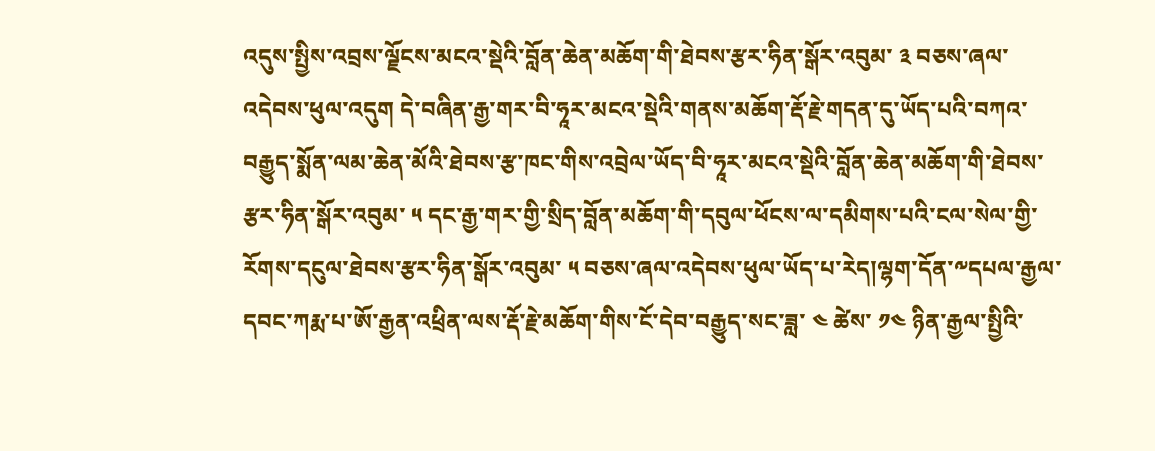འདུས་སྤྱིས་འབྲས་ལྗོངས་མངའ་སྡེའི་བློན་ཆེན་མཆོག་གི་ཐེབས་རྩར་ཧིན་སྒོར་འབུམ་ ༣ བཅས་ཞལ་འདེབས་ཕུལ་འདུག དེ་བཞིན་རྒྱ་གར་བི་ཧཱར་མངའ་སྡེའི་གནས་མཆོག་རྡོ་རྗེ་གདན་དུ་ཡོད་པའི་བཀའ་བརྒྱུད་སྨོན་ལམ་ཆེན་མོའི་ཐེབས་རྩ་ཁང་གིས་འབྲེལ་ཡོད་བི་ཧཱར་མངའ་སྡེའི་བློན་ཆེན་མཆོག་གི་ཐེབས་རྩར་ཧིན་སྒོར་འབུམ་ ༥ དང་རྒྱ་གར་གྱི་སྲིད་བློན་མཆོག་གི་དབུལ་ཕོངས་ལ་དམིགས་པའི་ངལ་སེལ་གྱི་རོགས་དངུལ་ཐེབས་རྩར་ཧིན་སྒོར་འབུམ་ ༥ བཅས་ཞལ་འདེབས་ཕུལ་ཡོད་པ་རེད།ལྷག་དོན་༸དཔལ་རྒྱལ་དབང་ཀརྨ་པ་ཨོ་རྒྱན་འཕྲིན་ལས་རྡོ་རྗེ་མཆོག་གིས་ངོ་དེབ་བརྒྱུད་སང་ཟླ་ ༤ ཚེས་ ༡༤ ཉིན་རྒྱལ་སྤྱིའི་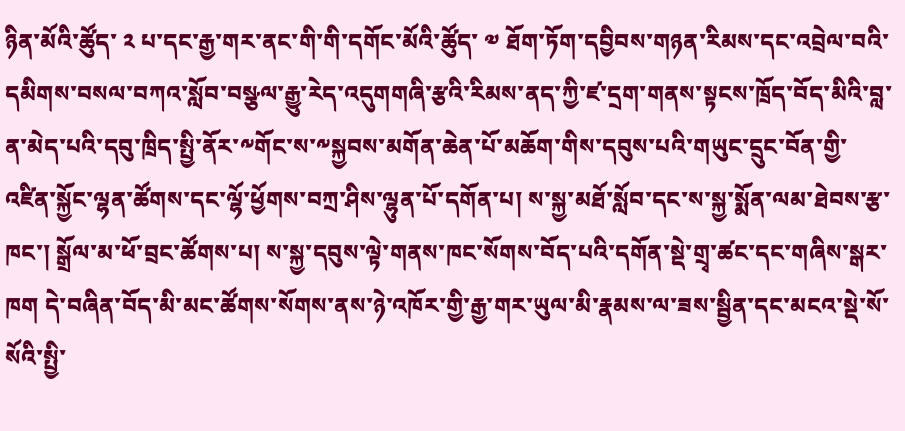ཉིན་མོའི་ཚོུད་ ༢ པ་དང་རྒྱ་གར་ནང་གི་གི་དགོང་མོའི་ཚོུད་ ༧ ཐོག་ཏོག་དབྱིབས་གཉན་རིམས་དང་འབྲེལ་བའི་དམིགས་བསལ་བཀའ་སློབ་བསྩལ་རྒྱུ་རེད་འདུགགཞི་རྩའི་རིམས་ནད་ཀྱི་ཛ་དྲག་གནས་སྟངས་ཁྲོད་བོད་མིའི་བླ་ན་མེད་པའི་དབུ་ཁྲིད་སྤྱི་ནོར་༸གོང་ས་༸སྐྱབས་མགོན་ཆེན་པོ་མཆོག་གིས་དབུས་པའི་གཡུང་དྲུང་བོན་གྱི་འཛིན་སྐྱོང་ལྷན་ཚོགས་དང་ལྷོ་ཕྱོགས་བཀྲ་ཤིས་ལྷུན་པོ་དགོན་པ། ས་སྐྱ་མཐོ་སློབ་དང་ས་སྐྱ་སྨོན་ལམ་ཐེབས་རྩ་ཁང་། སྒྲོལ་མ་ཕོ་བྲང་ཚོགས་པ། ས་སྐྱ་དབུས་ལྟེ་གནས་ཁང་སོགས་བོད་པའི་དགོན་སྡེ་གྲྭ་ཚང་དང་གཞིས་སྒར་ཁག དེ་བཞིན་བོད་མི་མང་ཚོགས་སོགས་ནས་ཉེ་འཁོར་གྱི་རྒྱ་གར་ཡུལ་མི་རྣམས་ལ་ཟས་སྦྱིན་དང་མངའ་སྡེ་སོ་སོའི་སྤྱི་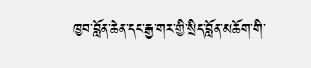ཁྱབ་བློན་ཆེན་དང་རྒྱ་གར་གྱི་སྲིད་བློན་མཆོག་གི་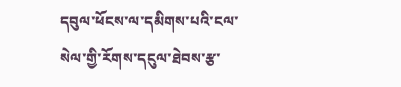དབུལ་ཕོངས་ལ་དམིགས་པའི་ངལ་སེལ་གྱི་རོགས་དངུལ་ཐེབས་རྩ་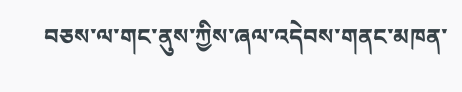བཅས་ལ་གང་ནུས་ཀྱིས་ཞལ་འདེབས་གནང་མཁན་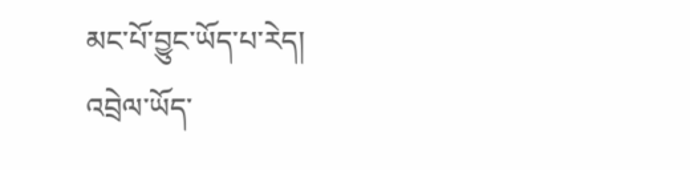མང་པོ་བྱུང་ཡོད་པ་རེད།
འབྲེལ་ཡོད་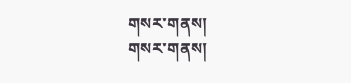གསར་གནས།
གསར་གནས།